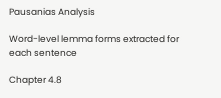Pausanias Analysis

Word-level lemma forms extracted for each sentence

Chapter 4.8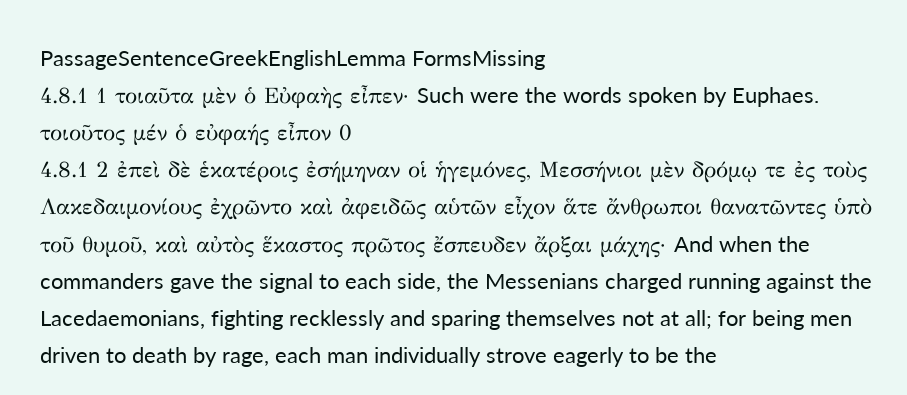PassageSentenceGreekEnglishLemma FormsMissing
4.8.1 1 τοιαῦτα μὲν ὁ Εὐφαὴς εἶπεν· Such were the words spoken by Euphaes. τοιοῦτος μέν ὁ εὐφαής εἶπον 0
4.8.1 2 ἐπεὶ δὲ ἑκατέροις ἐσήμηναν οἱ ἡγεμόνες, Μεσσήνιοι μὲν δρόμῳ τε ἐς τοὺς Λακεδαιμονίους ἐχρῶντο καὶ ἀφειδῶς αὑτῶν εἶχον ἅτε ἄνθρωποι θανατῶντες ὑπὸ τοῦ θυμοῦ, καὶ αὐτὸς ἕκαστος πρῶτος ἔσπευδεν ἄρξαι μάχης· And when the commanders gave the signal to each side, the Messenians charged running against the Lacedaemonians, fighting recklessly and sparing themselves not at all; for being men driven to death by rage, each man individually strove eagerly to be the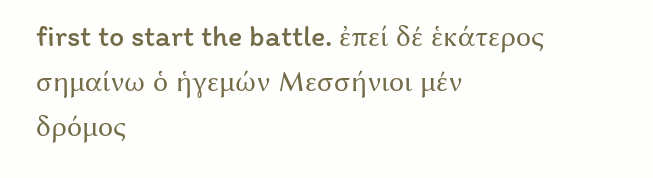first to start the battle. ἐπεί δέ ἑκάτερος σημαίνω ὁ ἡγεμών Μεσσήνιοι μέν δρόμος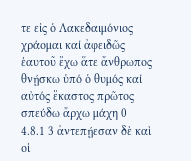τε εἰς ὁ Λακεδαιμόνιος χράομαι καί ἀφειδῶς ἑαυτοῦ ἔχω ἅτε ἄνθρωπος θνῄσκω ὑπό ὁ θυμός καί αὐτός ἕκαστος πρῶτος σπεύδω ἄρχω μάχη 0
4.8.1 3 ἀντεπῄεσαν δὲ καὶ οἱ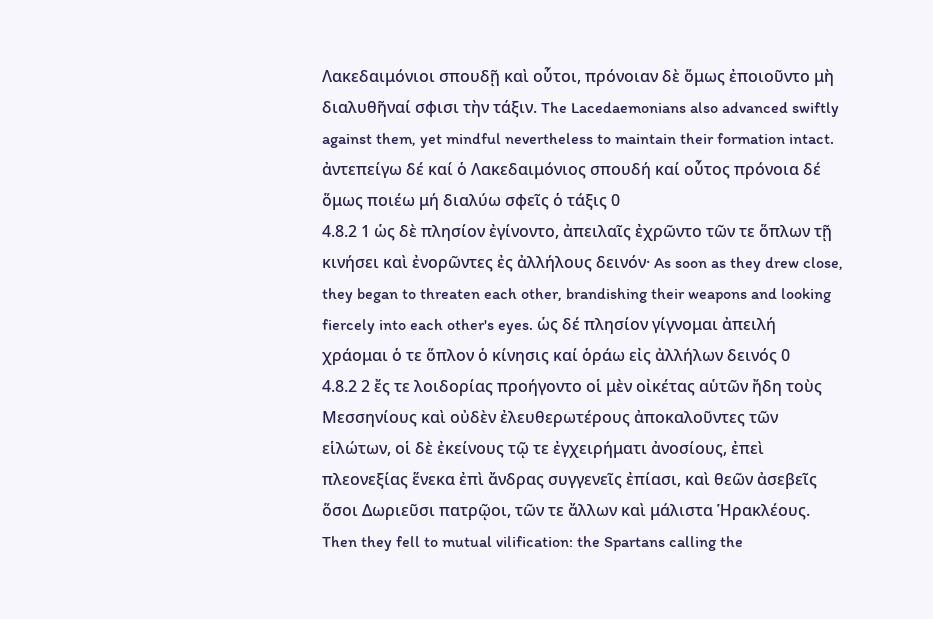Λακεδαιμόνιοι σπουδῇ καὶ οὗτοι, πρόνοιαν δὲ ὅμως ἐποιοῦντο μὴ διαλυθῆναί σφισι τὴν τάξιν. The Lacedaemonians also advanced swiftly against them, yet mindful nevertheless to maintain their formation intact. ἀντεπείγω δέ καί ὁ Λακεδαιμόνιος σπουδή καί οὗτος πρόνοια δέ ὅμως ποιέω μή διαλύω σφεῖς ὁ τάξις 0
4.8.2 1 ὡς δὲ πλησίον ἐγίνοντο, ἀπειλαῖς ἐχρῶντο τῶν τε ὅπλων τῇ κινήσει καὶ ἐνορῶντες ἐς ἀλλήλους δεινόν· As soon as they drew close, they began to threaten each other, brandishing their weapons and looking fiercely into each other's eyes. ὡς δέ πλησίον γίγνομαι ἀπειλή χράομαι ὁ τε ὅπλον ὁ κίνησις καί ὁράω εἰς ἀλλήλων δεινός 0
4.8.2 2 ἔς τε λοιδορίας προήγοντο οἱ μὲν οἰκέτας αὑτῶν ἤδη τοὺς Μεσσηνίους καὶ οὐδὲν ἐλευθερωτέρους ἀποκαλοῦντες τῶν εἱλώτων, οἱ δὲ ἐκείνους τῷ τε ἐγχειρήματι ἀνοσίους, ἐπεὶ πλεονεξίας ἕνεκα ἐπὶ ἄνδρας συγγενεῖς ἐπίασι, καὶ θεῶν ἀσεβεῖς ὅσοι Δωριεῦσι πατρῷοι, τῶν τε ἄλλων καὶ μάλιστα Ἡρακλέους. Then they fell to mutual vilification: the Spartans calling the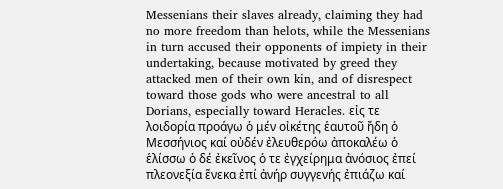Messenians their slaves already, claiming they had no more freedom than helots, while the Messenians in turn accused their opponents of impiety in their undertaking, because motivated by greed they attacked men of their own kin, and of disrespect toward those gods who were ancestral to all Dorians, especially toward Heracles. εἰς τε λοιδορία προάγω ὁ μέν οἰκέτης ἑαυτοῦ ἤδη ὁ Μεσσήνιος καί οὐδέν ἐλευθερόω ἀποκαλέω ὁ ἑλίσσω ὁ δέ ἐκεῖνος ὁ τε ἐγχείρημα ἀνόσιος ἐπεί πλεονεξία ἕνεκα ἐπί ἀνήρ συγγενής ἐπιάζω καί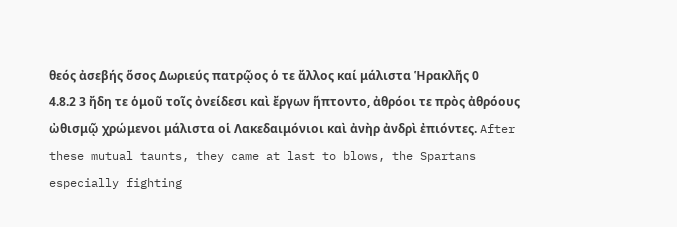θεός ἀσεβής ὅσος Δωριεύς πατρῷος ὁ τε ἄλλος καί μάλιστα Ἡρακλῆς 0
4.8.2 3 ἤδη τε ὁμοῦ τοῖς ὀνείδεσι καὶ ἔργων ἥπτοντο, ἀθρόοι τε πρὸς ἀθρόους ὠθισμῷ χρώμενοι μάλιστα οἱ Λακεδαιμόνιοι καὶ ἀνὴρ ἀνδρὶ ἐπιόντες. After these mutual taunts, they came at last to blows, the Spartans especially fighting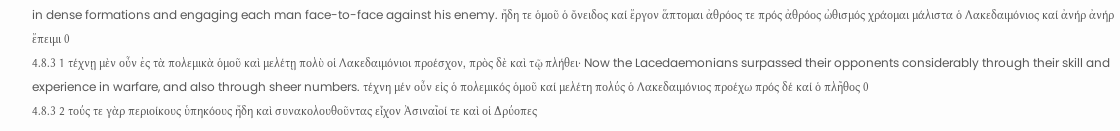in dense formations and engaging each man face-to-face against his enemy. ἤδη τε ὁμοῦ ὁ ὄνειδος καί ἔργον ἅπτομαι ἀθρόος τε πρός ἀθρόος ὠθισμός χράομαι μάλιστα ὁ Λακεδαιμόνιος καί ἀνήρ ἀνήρ ἔπειμι 0
4.8.3 1 τέχνῃ μὲν οὖν ἐς τὰ πολεμικὰ ὁμοῦ καὶ μελέτῃ πολὺ οἱ Λακεδαιμόνιοι προέσχον, πρὸς δὲ καὶ τῷ πλήθει· Now the Lacedaemonians surpassed their opponents considerably through their skill and experience in warfare, and also through sheer numbers. τέχνη μέν οὖν εἰς ὁ πολεμικός ὁμοῦ καί μελέτη πολύς ὁ Λακεδαιμόνιος προέχω πρός δέ καί ὁ πλῆθος 0
4.8.3 2 τούς τε γὰρ περιοίκους ὑπηκόους ἤδη καὶ συνακολουθοῦντας εἶχον Ἀσιναῖοί τε καὶ οἱ Δρύοπες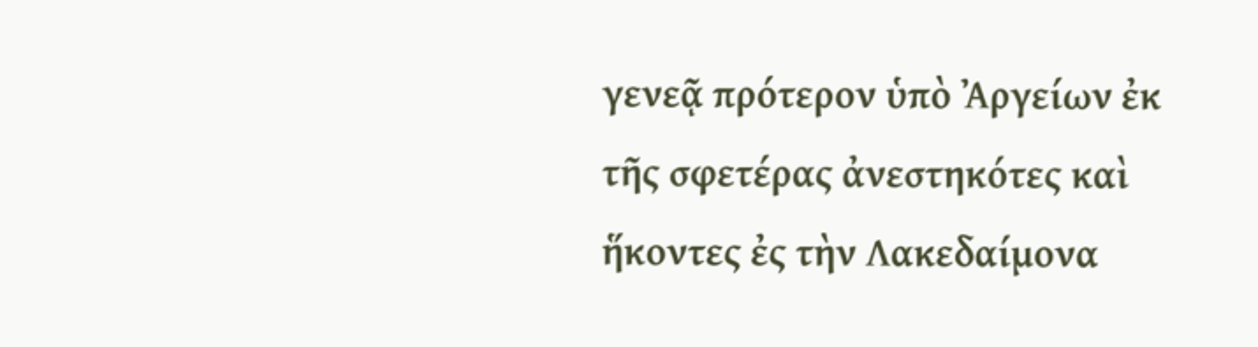γενεᾷ πρότερον ὑπὸ Ἀργείων ἐκ τῆς σφετέρας ἀνεστηκότες καὶ ἥκοντες ἐς τὴν Λακεδαίμονα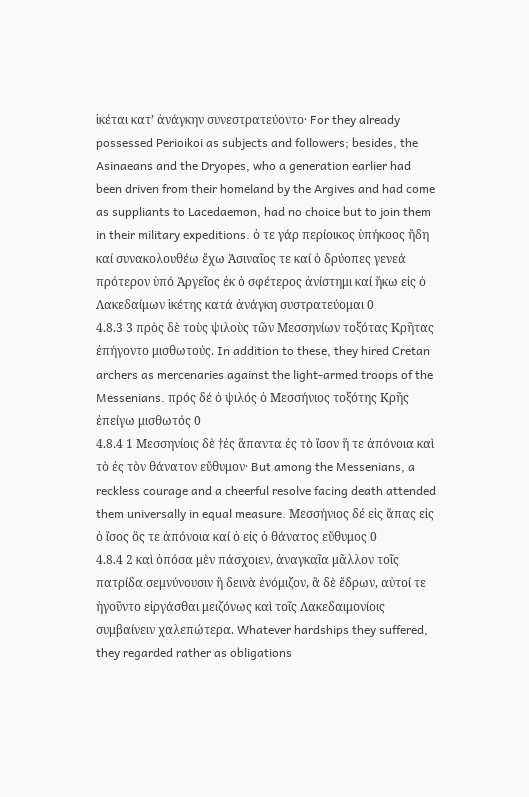ἱκέται κατʼ ἀνάγκην συνεστρατεύοντο· For they already possessed Perioikoi as subjects and followers; besides, the Asinaeans and the Dryopes, who a generation earlier had been driven from their homeland by the Argives and had come as suppliants to Lacedaemon, had no choice but to join them in their military expeditions. ὁ τε γάρ περίοικος ὑπήκοος ἤδη καί συνακολουθέω ἔχω Ἀσιναῖος τε καί ὁ δρύοπες γενεά πρότερον ὑπό Ἀργεῖος ἐκ ὁ σφέτερος ἀνίστημι καί ἥκω εἰς ὁ Λακεδαίμων ἱκέτης κατά ἀνάγκη συστρατεύομαι 0
4.8.3 3 πρὸς δὲ τοὺς ψιλοὺς τῶν Μεσσηνίων τοξότας Κρῆτας ἐπήγοντο μισθωτούς. In addition to these, they hired Cretan archers as mercenaries against the light-armed troops of the Messenians. πρός δέ ὁ ψιλός ὁ Μεσσήνιος τοξότης Κρῆς ἐπείγω μισθωτός 0
4.8.4 1 Μεσσηνίοις δὲ †ἐς ἅπαντα ἐς τὸ ἴσον ἥ τε ἀπόνοια καὶ τὸ ἐς τὸν θάνατον εὔθυμον· But among the Messenians, a reckless courage and a cheerful resolve facing death attended them universally in equal measure. Μεσσήνιος δέ εἰς ἅπας εἰς ὁ ἴσος ὅς τε ἀπόνοια καί ὁ εἰς ὁ θάνατος εὔθυμος 0
4.8.4 2 καὶ ὁπόσα μὲν πάσχοιεν, ἀναγκαῖα μᾶλλον τοῖς πατρίδα σεμνύνουσιν ἢ δεινὰ ἐνόμιζον, ἃ δὲ ἔδρων, αὐτοί τε ἡγοῦντο εἰργάσθαι μειζόνως καὶ τοῖς Λακεδαιμονίοις συμβαίνειν χαλεπώτερα. Whatever hardships they suffered, they regarded rather as obligations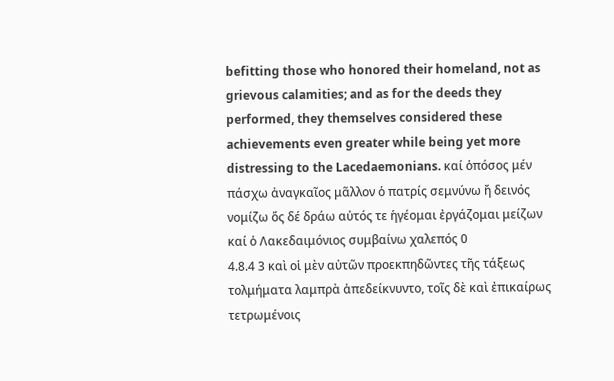befitting those who honored their homeland, not as grievous calamities; and as for the deeds they performed, they themselves considered these achievements even greater while being yet more distressing to the Lacedaemonians. καί ὁπόσος μέν πάσχω ἀναγκαῖος μᾶλλον ὁ πατρίς σεμνύνω ἤ δεινός νομίζω ὅς δέ δράω αὐτός τε ἡγέομαι ἐργάζομαι μείζων καί ὁ Λακεδαιμόνιος συμβαίνω χαλεπός 0
4.8.4 3 καὶ οἱ μὲν αὐτῶν προεκπηδῶντες τῆς τάξεως τολμήματα λαμπρὰ ἀπεδείκνυντο, τοῖς δὲ καὶ ἐπικαίρως τετρωμένοις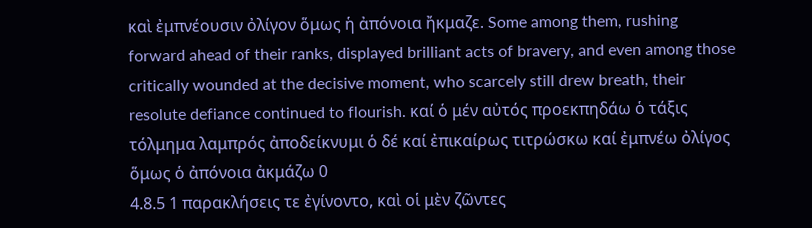καὶ ἐμπνέουσιν ὀλίγον ὅμως ἡ ἀπόνοια ἤκμαζε. Some among them, rushing forward ahead of their ranks, displayed brilliant acts of bravery, and even among those critically wounded at the decisive moment, who scarcely still drew breath, their resolute defiance continued to flourish. καί ὁ μέν αὐτός προεκπηδάω ὁ τάξις τόλμημα λαμπρός ἀποδείκνυμι ὁ δέ καί ἐπικαίρως τιτρώσκω καί ἐμπνέω ὀλίγος ὅμως ὁ ἀπόνοια ἀκμάζω 0
4.8.5 1 παρακλήσεις τε ἐγίνοντο, καὶ οἱ μὲν ζῶντες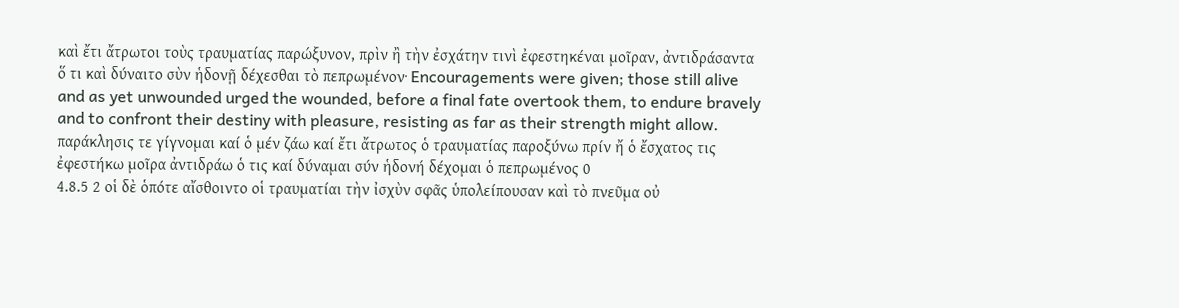καὶ ἔτι ἄτρωτοι τοὺς τραυματίας παρώξυνον, πρὶν ἢ τὴν ἐσχάτην τινὶ ἐφεστηκέναι μοῖραν, ἀντιδράσαντα ὅ τι καὶ δύναιτο σὺν ἡδονῇ δέχεσθαι τὸ πεπρωμένον· Encouragements were given; those still alive and as yet unwounded urged the wounded, before a final fate overtook them, to endure bravely and to confront their destiny with pleasure, resisting as far as their strength might allow. παράκλησις τε γίγνομαι καί ὁ μέν ζάω καί ἔτι ἄτρωτος ὁ τραυματίας παροξύνω πρίν ἤ ὁ ἔσχατος τις ἐφεστήκω μοῖρα ἀντιδράω ὁ τις καί δύναμαι σύν ἡδονή δέχομαι ὁ πεπρωμένος 0
4.8.5 2 οἱ δὲ ὁπότε αἴσθοιντο οἱ τραυματίαι τὴν ἰσχὺν σφᾶς ὑπολείπουσαν καὶ τὸ πνεῦμα οὐ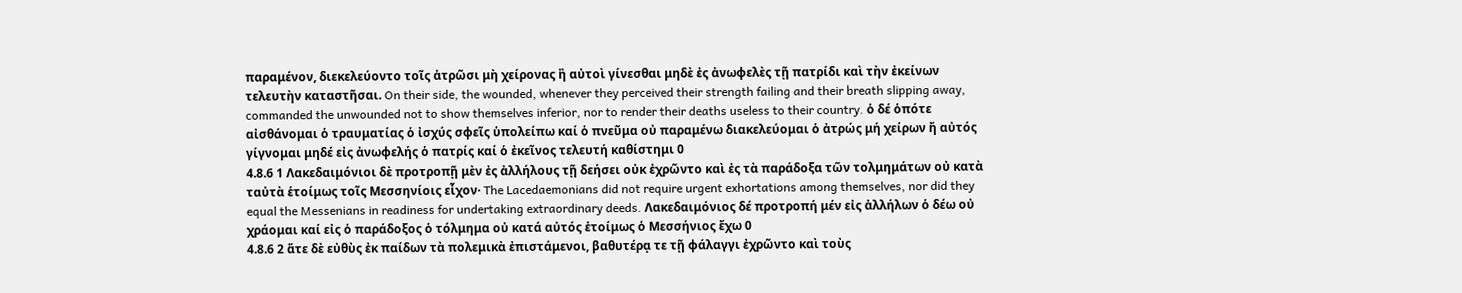παραμένον, διεκελεύοντο τοῖς ἀτρῶσι μὴ χείρονας ἢ αὐτοὶ γίνεσθαι μηδὲ ἐς ἀνωφελὲς τῇ πατρίδι καὶ τὴν ἐκείνων τελευτὴν καταστῆσαι. On their side, the wounded, whenever they perceived their strength failing and their breath slipping away, commanded the unwounded not to show themselves inferior, nor to render their deaths useless to their country. ὁ δέ ὁπότε αἰσθάνομαι ὁ τραυματίας ὁ ἰσχύς σφεῖς ὑπολείπω καί ὁ πνεῦμα οὐ παραμένω διακελεύομαι ὁ ἀτρώς μή χείρων ἤ αὐτός γίγνομαι μηδέ εἰς ἀνωφελής ὁ πατρίς καί ὁ ἐκεῖνος τελευτή καθίστημι 0
4.8.6 1 Λακεδαιμόνιοι δὲ προτροπῇ μὲν ἐς ἀλλήλους τῇ δεήσει οὐκ ἐχρῶντο καὶ ἐς τὰ παράδοξα τῶν τολμημάτων οὐ κατὰ ταὐτὰ ἑτοίμως τοῖς Μεσσηνίοις εἶχον· The Lacedaemonians did not require urgent exhortations among themselves, nor did they equal the Messenians in readiness for undertaking extraordinary deeds. Λακεδαιμόνιος δέ προτροπή μέν εἰς ἀλλήλων ὁ δέω οὐ χράομαι καί εἰς ὁ παράδοξος ὁ τόλμημα οὐ κατά αὐτός ἑτοίμως ὁ Μεσσήνιος ἔχω 0
4.8.6 2 ἅτε δὲ εὐθὺς ἐκ παίδων τὰ πολεμικὰ ἐπιστάμενοι, βαθυτέρᾳ τε τῇ φάλαγγι ἐχρῶντο καὶ τοὺς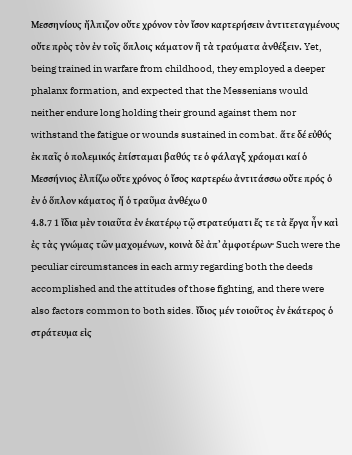Μεσσηνίους ἤλπιζον οὔτε χρόνον τὸν ἴσον καρτερήσειν ἀντιτεταγμένους οὔτε πρὸς τὸν ἐν τοῖς ὅπλοις κάματον ἢ τὰ τραύματα ἀνθέξειν. Yet, being trained in warfare from childhood, they employed a deeper phalanx formation, and expected that the Messenians would neither endure long holding their ground against them nor withstand the fatigue or wounds sustained in combat. ἅτε δέ εὐθύς ἐκ παῖς ὁ πολεμικός ἐπίσταμαι βαθύς τε ὁ φάλαγξ χράομαι καί ὁ Μεσσήνιος ἐλπίζω οὔτε χρόνος ὁ ἴσος καρτερέω ἀντιτάσσω οὔτε πρός ὁ ἐν ὁ ὅπλον κάματος ἤ ὁ τραῦμα ἀνθέχω 0
4.8.7 1 ἴδια μὲν τοιαῦτα ἐν ἑκατέρῳ τῷ στρατεύματι ἔς τε τὰ ἔργα ἦν καὶ ἐς τὰς γνώμας τῶν μαχομένων, κοινὰ δὲ ἀπʼ ἀμφοτέρων· Such were the peculiar circumstances in each army regarding both the deeds accomplished and the attitudes of those fighting, and there were also factors common to both sides. ἴδιος μέν τοιοῦτος ἐν ἑκάτερος ὁ στράτευμα εἰς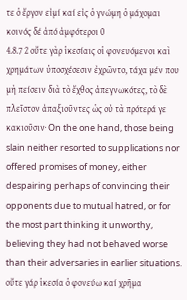τε ὁ ἔργον εἰμί καί εἰς ὁ γνώμη ὁ μάχομαι κοινός δέ ἀπό ἀμφότεροι 0
4.8.7 2 οὔτε γὰρ ἱκεσίαις οἱ φονευόμενοι καὶ χρημάτων ὑποσχέσεσιν ἐχρῶντο, τάχα μέν που μὴ πείσειν διὰ τὸ ἔχθος ἀπεγνωκότες, τὸ δὲ πλεῖστον ἀπαξιοῦντες ὡς οὐ τὰ πρότερά γε κακιοῦσιν· On the one hand, those being slain neither resorted to supplications nor offered promises of money, either despairing perhaps of convincing their opponents due to mutual hatred, or for the most part thinking it unworthy, believing they had not behaved worse than their adversaries in earlier situations. οὔτε γάρ ἱκεσία ὁ φονεύω καί χρῆμα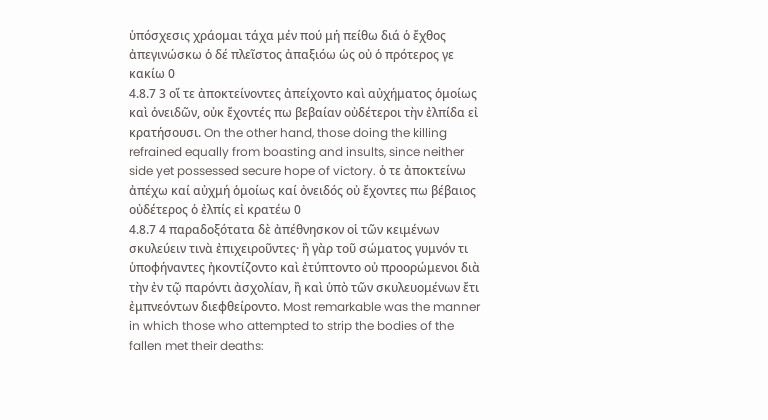ὑπόσχεσις χράομαι τάχα μέν πού μή πείθω διά ὁ ἔχθος ἀπεγινώσκω ὁ δέ πλεῖστος ἀπαξιόω ὡς οὐ ὁ πρότερος γε κακίω 0
4.8.7 3 οἵ τε ἀποκτείνοντες ἀπείχοντο καὶ αὐχήματος ὁμοίως καὶ ὀνειδῶν, οὐκ ἔχοντές πω βεβαίαν οὐδέτεροι τὴν ἐλπίδα εἰ κρατήσουσι. On the other hand, those doing the killing refrained equally from boasting and insults, since neither side yet possessed secure hope of victory. ὁ τε ἀποκτείνω ἀπέχω καί αὐχμή ὁμοίως καί ὀνειδός οὐ ἔχοντες πω βέβαιος οὐδέτερος ὁ ἐλπίς εἰ κρατέω 0
4.8.7 4 παραδοξότατα δὲ ἀπέθνησκον οἱ τῶν κειμένων σκυλεύειν τινὰ ἐπιχειροῦντες· ἢ γὰρ τοῦ σώματος γυμνόν τι ὑποφήναντες ἠκοντίζοντο καὶ ἐτύπτοντο οὐ προορώμενοι διὰ τὴν ἐν τῷ παρόντι ἀσχολίαν, ἢ καὶ ὑπὸ τῶν σκυλευομένων ἔτι ἐμπνεόντων διεφθείροντο. Most remarkable was the manner in which those who attempted to strip the bodies of the fallen met their deaths: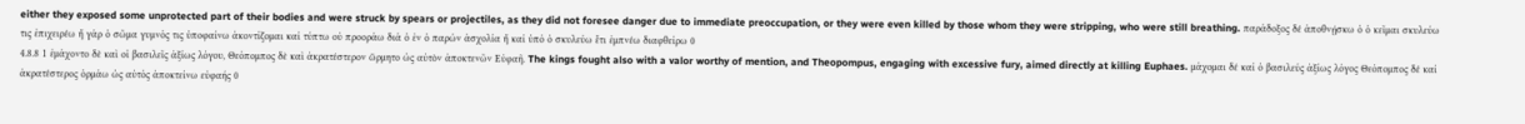either they exposed some unprotected part of their bodies and were struck by spears or projectiles, as they did not foresee danger due to immediate preoccupation, or they were even killed by those whom they were stripping, who were still breathing. παράδοξος δέ ἀποθνῄσκω ὁ ὁ κεῖμαι σκυλεύω τις ἐπιχειρέω ἤ γάρ ὁ σῶμα γυμνός τις ὑποφαίνω ἀκοντίζομαι καί τύπτω οὐ προοράω διά ὁ ἐν ὁ παρών ἀσχολία ἤ καί ὑπό ὁ σκυλεύω ἔτι ἐμπνέω διαφθείρω 0
4.8.8 1 ἐμάχοντο δὲ καὶ οἱ βασιλεῖς ἀξίως λόγου, Θεόπομπος δὲ καὶ ἀκρατέστερον ὥρμητο ὡς αὐτὸν ἀποκτενῶν Εὐφαῆ. The kings fought also with a valor worthy of mention, and Theopompus, engaging with excessive fury, aimed directly at killing Euphaes. μάχομαι δέ καί ὁ βασιλεύς ἀξίως λόγος Θεόπομπος δέ καί ἀκρατέστερος ὁρμάω ὡς αὐτός ἀποκτείνω εὐφαής 0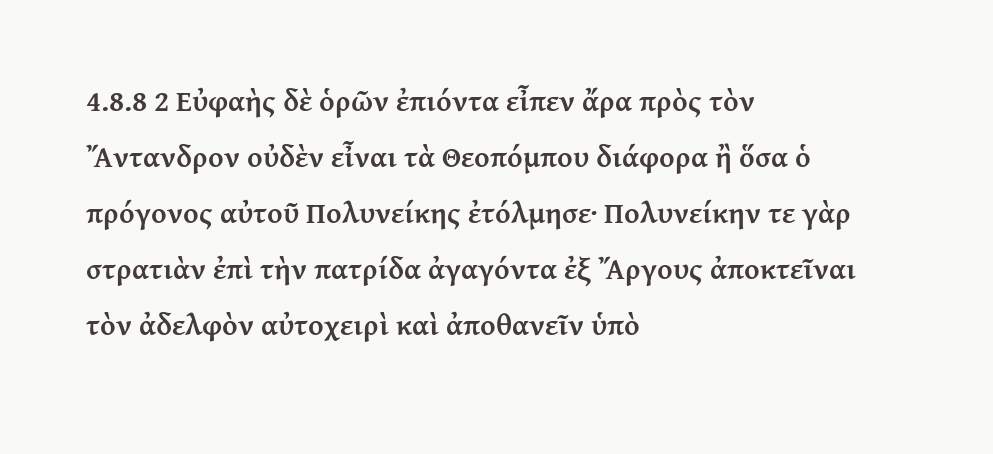4.8.8 2 Εὐφαὴς δὲ ὁρῶν ἐπιόντα εἶπεν ἄρα πρὸς τὸν Ἄντανδρον οὐδὲν εἶναι τὰ Θεοπόμπου διάφορα ἢ ὅσα ὁ πρόγονος αὐτοῦ Πολυνείκης ἐτόλμησε· Πολυνείκην τε γὰρ στρατιὰν ἐπὶ τὴν πατρίδα ἀγαγόντα ἐξ Ἄργους ἀποκτεῖναι τὸν ἀδελφὸν αὐτοχειρὶ καὶ ἀποθανεῖν ὑπὸ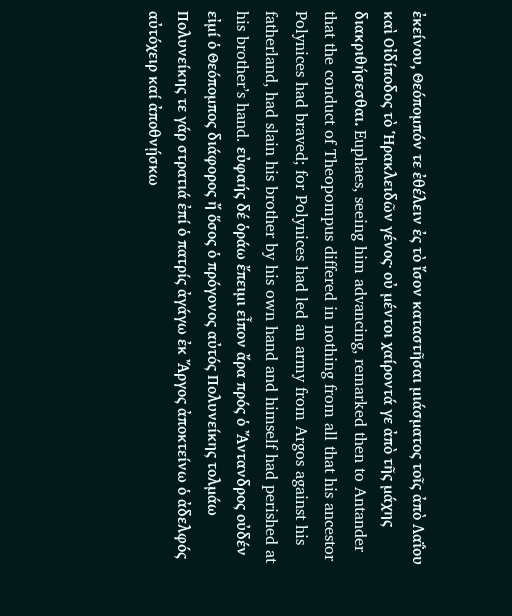ἐκείνου, Θεόπομπόν τε ἐθέλειν ἐς τὸ ἴσον καταστῆσαι μιάσματος τοῖς ἀπὸ Λαΐου καὶ Οἰδίποδος τὸ Ἡρακλειδῶν γένος· οὐ μέντοι χαίροντά γε ἀπὸ τῆς μάχης διακριθήσεσθαι. Euphaes, seeing him advancing, remarked then to Antander that the conduct of Theopompus differed in nothing from all that his ancestor Polynices had braved; for Polynices had led an army from Argos against his fatherland, had slain his brother by his own hand and himself had perished at his brother’s hand. εὐφαής δέ ὁράω ἔπειμι εἶπον ἄρα πρός ὁ Ἄντανδρος οὐδέν εἰμί ὁ Θεόπομπος διάφορος ἤ ὅσος ὁ πρόγονος αὐτός Πολυνείκης τολμάω Πολυνείκης τε γάρ στρατιά ἐπί ὁ πατρίς ἀγάγω ἐκ Ἄργος ἀποκτείνω ὁ ἀδελφός αὐτόχειρ καί ἀποθνῄσκω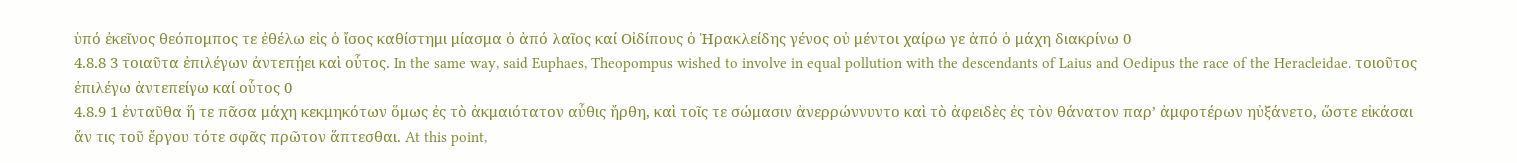ὑπό ἐκεῖνος θεόπομπος τε ἐθέλω εἰς ὁ ἴσος καθίστημι μίασμα ὁ ἀπό λαῖος καί Οἰδίπους ὁ Ἡρακλείδης γένος οὐ μέντοι χαίρω γε ἀπό ὁ μάχη διακρίνω 0
4.8.8 3 τοιαῦτα ἐπιλέγων ἀντεπῄει καὶ οὗτος. In the same way, said Euphaes, Theopompus wished to involve in equal pollution with the descendants of Laius and Oedipus the race of the Heracleidae. τοιοῦτος ἐπιλέγω ἀντεπείγω καί οὗτος 0
4.8.9 1 ἐνταῦθα ἥ τε πᾶσα μάχη κεκμηκότων ὅμως ἐς τὸ ἀκμαιότατον αὖθις ἤρθη, καὶ τοῖς τε σώμασιν ἀνερρώννυντο καὶ τὸ ἀφειδὲς ἐς τὸν θάνατον παρʼ ἀμφοτέρων ηὐξάνετο, ὥστε εἰκάσαι ἄν τις τοῦ ἔργου τότε σφᾶς πρῶτον ἅπτεσθαι. At this point,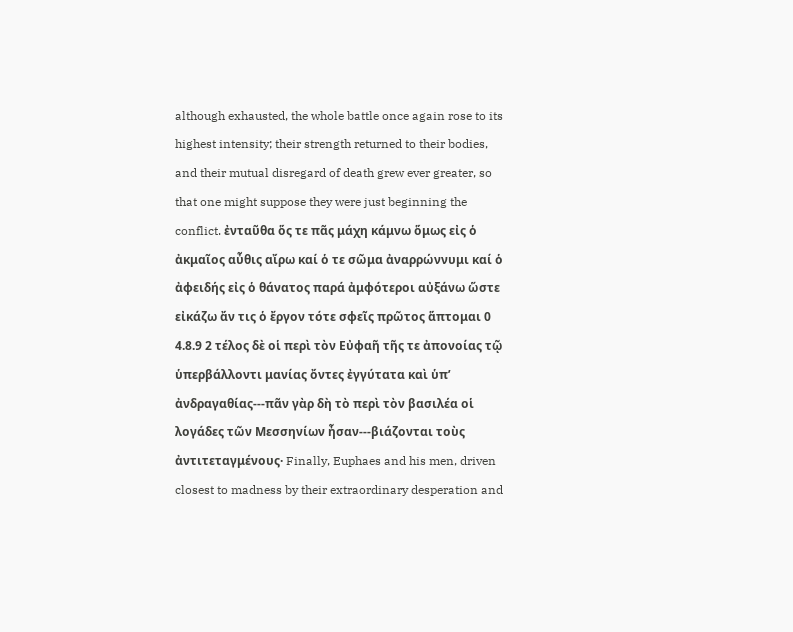although exhausted, the whole battle once again rose to its highest intensity; their strength returned to their bodies, and their mutual disregard of death grew ever greater, so that one might suppose they were just beginning the conflict. ἐνταῦθα ὅς τε πᾶς μάχη κάμνω ὅμως εἰς ὁ ἀκμαῖος αὖθις αἴρω καί ὁ τε σῶμα ἀναρρώννυμι καί ὁ ἀφειδής εἰς ὁ θάνατος παρά ἀμφότεροι αὐξάνω ὥστε εἰκάζω ἄν τις ὁ ἔργον τότε σφεῖς πρῶτος ἅπτομαι 0
4.8.9 2 τέλος δὲ οἱ περὶ τὸν Εὐφαῆ τῆς τε ἀπονοίας τῷ ὑπερβάλλοντι μανίας ὄντες ἐγγύτατα καὶ ὑπʼ ἀνδραγαθίας---πᾶν γὰρ δὴ τὸ περὶ τὸν βασιλέα οἱ λογάδες τῶν Μεσσηνίων ἦσαν---βιάζονται τοὺς ἀντιτεταγμένους· Finally, Euphaes and his men, driven closest to madness by their extraordinary desperation and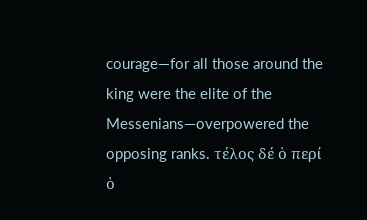courage—for all those around the king were the elite of the Messenians—overpowered the opposing ranks. τέλος δέ ὁ περί ὁ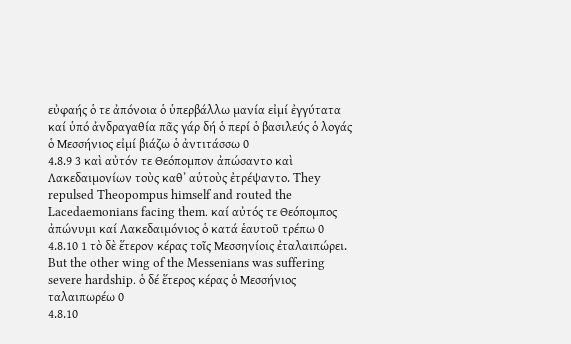εὐφαής ὁ τε ἀπόνοια ὁ ὑπερβάλλω μανία εἰμί ἐγγύτατα καί ὑπό ἀνδραγαθία πᾶς γάρ δή ὁ περί ὁ βασιλεύς ὁ λογάς ὁ Μεσσήνιος εἰμί βιάζω ὁ ἀντιτάσσω 0
4.8.9 3 καὶ αὐτόν τε Θεόπομπον ἀπώσαντο καὶ Λακεδαιμονίων τοὺς καθʼ αὑτοὺς ἐτρέψαντο. They repulsed Theopompus himself and routed the Lacedaemonians facing them. καί αὐτός τε Θεόπομπος ἀπώνυμι καί Λακεδαιμόνιος ὁ κατά ἑαυτοῦ τρέπω 0
4.8.10 1 τὸ δὲ ἕτερον κέρας τοῖς Μεσσηνίοις ἐταλαιπώρει. But the other wing of the Messenians was suffering severe hardship. ὁ δέ ἕτερος κέρας ὁ Μεσσήνιος ταλαιπωρέω 0
4.8.10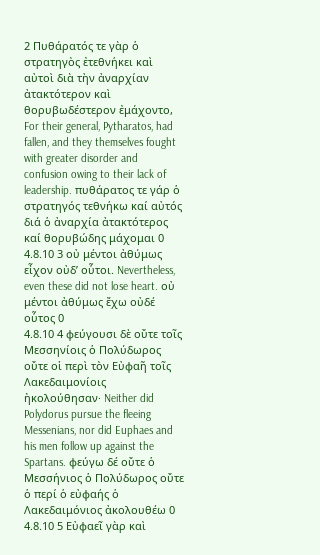2 Πυθάρατός τε γὰρ ὁ στρατηγὸς ἐτεθνήκει καὶ αὐτοὶ διὰ τὴν ἀναρχίαν ἀτακτότερον καὶ θορυβωδέστερον ἐμάχοντο, For their general, Pytharatos, had fallen, and they themselves fought with greater disorder and confusion owing to their lack of leadership. πυθάρατος τε γάρ ὁ στρατηγός τεθνήκω καί αὐτός διά ὁ ἀναρχία ἀτακτότερος καί θορυβώδης μάχομαι 0
4.8.10 3 οὐ μέντοι ἀθύμως εἶχον οὐδʼ οὗτοι. Nevertheless, even these did not lose heart. οὐ μέντοι ἀθύμως ἔχω οὐδέ οὗτος 0
4.8.10 4 φεύγουσι δὲ οὔτε τοῖς Μεσσηνίοις ὁ Πολύδωρος οὔτε οἱ περὶ τὸν Εὐφαῆ τοῖς Λακεδαιμονίοις ἠκολούθησαν· Neither did Polydorus pursue the fleeing Messenians, nor did Euphaes and his men follow up against the Spartans. φεύγω δέ οὔτε ὁ Μεσσήνιος ὁ Πολύδωρος οὔτε ὁ περί ὁ εὐφαής ὁ Λακεδαιμόνιος ἀκολουθέω 0
4.8.10 5 Εὐφαεῖ γὰρ καὶ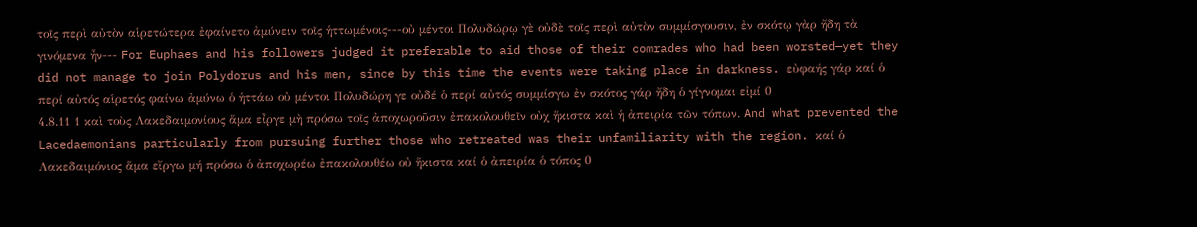τοῖς περὶ αὐτὸν αἱρετώτερα ἐφαίνετο ἀμύνειν τοῖς ἡττωμένοις---οὐ μέντοι Πολυδώρῳ γὲ οὐδὲ τοῖς περὶ αὐτὸν συμμίσγουσιν, ἐν σκότῳ γὰρ ἤδη τὰ γινόμενα ἦν--- For Euphaes and his followers judged it preferable to aid those of their comrades who had been worsted—yet they did not manage to join Polydorus and his men, since by this time the events were taking place in darkness. εὐφαής γάρ καί ὁ περί αὐτός αἱρετός φαίνω ἀμύνω ὁ ἡττάω οὐ μέντοι Πολυδώρη γε οὐδέ ὁ περί αὐτός συμμίσγω ἐν σκότος γάρ ἤδη ὁ γίγνομαι εἰμί 0
4.8.11 1 καὶ τοὺς Λακεδαιμονίους ἅμα εἶργε μὴ πρόσω τοῖς ἀποχωροῦσιν ἐπακολουθεῖν οὐχ ἥκιστα καὶ ἡ ἀπειρία τῶν τόπων. And what prevented the Lacedaemonians particularly from pursuing further those who retreated was their unfamiliarity with the region. καί ὁ Λακεδαιμόνιος ἅμα εἴργω μή πρόσω ὁ ἀποχωρέω ἐπακολουθέω οὐ ἥκιστα καί ὁ ἀπειρία ὁ τόπος 0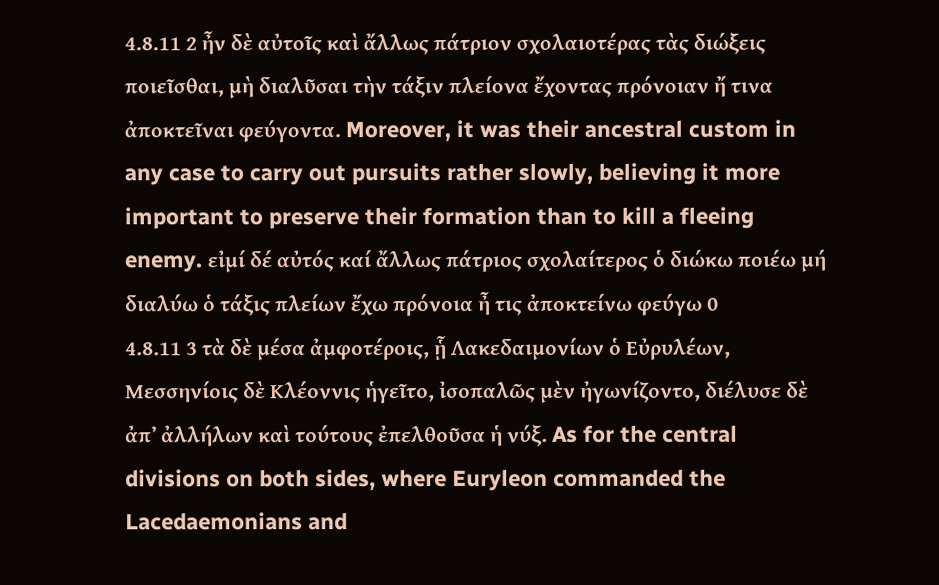4.8.11 2 ἦν δὲ αὐτοῖς καὶ ἄλλως πάτριον σχολαιοτέρας τὰς διώξεις ποιεῖσθαι, μὴ διαλῦσαι τὴν τάξιν πλείονα ἔχοντας πρόνοιαν ἤ τινα ἀποκτεῖναι φεύγοντα. Moreover, it was their ancestral custom in any case to carry out pursuits rather slowly, believing it more important to preserve their formation than to kill a fleeing enemy. εἰμί δέ αὐτός καί ἄλλως πάτριος σχολαίτερος ὁ διώκω ποιέω μή διαλύω ὁ τάξις πλείων ἔχω πρόνοια ἦ τις ἀποκτείνω φεύγω 0
4.8.11 3 τὰ δὲ μέσα ἀμφοτέροις, ᾗ Λακεδαιμονίων ὁ Εὐρυλέων, Μεσσηνίοις δὲ Κλέοννις ἡγεῖτο, ἰσοπαλῶς μὲν ἠγωνίζοντο, διέλυσε δὲ ἀπʼ ἀλλήλων καὶ τούτους ἐπελθοῦσα ἡ νύξ. As for the central divisions on both sides, where Euryleon commanded the Lacedaemonians and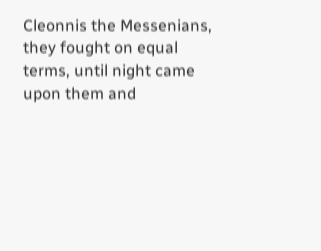Cleonnis the Messenians, they fought on equal terms, until night came upon them and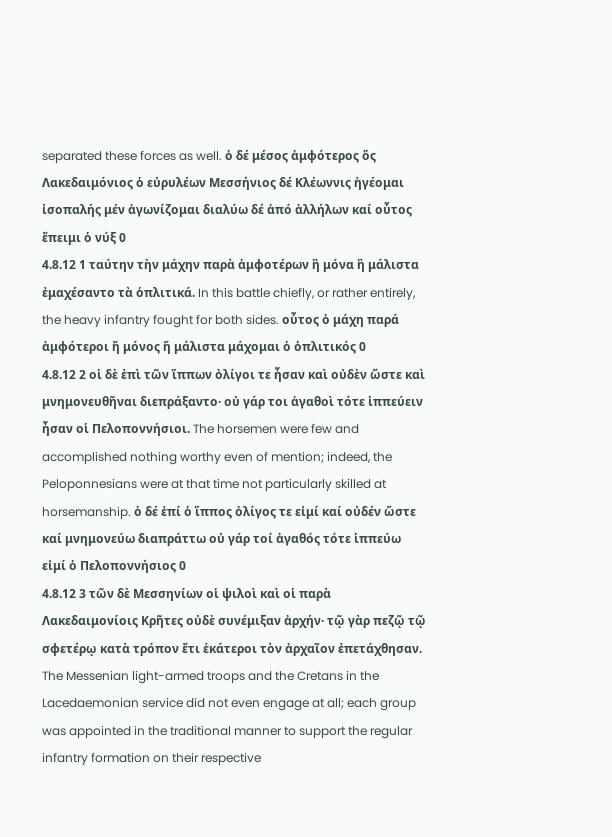separated these forces as well. ὁ δέ μέσος ἀμφότερος ὅς Λακεδαιμόνιος ὁ εὐρυλέων Μεσσήνιος δέ Κλέωννις ἡγέομαι ἰσοπαλής μέν ἀγωνίζομαι διαλύω δέ ἀπό ἀλλήλων καί οὗτος ἔπειμι ὁ νύξ 0
4.8.12 1 ταύτην τὴν μάχην παρὰ ἀμφοτέρων ἢ μόνα ἢ μάλιστα ἐμαχέσαντο τὰ ὁπλιτικά. In this battle chiefly, or rather entirely, the heavy infantry fought for both sides. οὗτος ὁ μάχη παρά ἀμφότεροι ἤ μόνος ἤ μάλιστα μάχομαι ὁ ὁπλιτικός 0
4.8.12 2 οἱ δὲ ἐπὶ τῶν ἵππων ὀλίγοι τε ἦσαν καὶ οὐδὲν ὥστε καὶ μνημονευθῆναι διεπράξαντο· οὐ γάρ τοι ἀγαθοὶ τότε ἱππεύειν ἦσαν οἱ Πελοποννήσιοι. The horsemen were few and accomplished nothing worthy even of mention; indeed, the Peloponnesians were at that time not particularly skilled at horsemanship. ὁ δέ ἐπί ὁ ἵππος ὀλίγος τε εἰμί καί οὐδέν ὥστε καί μνημονεύω διαπράττω οὐ γάρ τοί ἀγαθός τότε ἱππεύω εἰμί ὁ Πελοποννήσιος 0
4.8.12 3 τῶν δὲ Μεσσηνίων οἱ ψιλοὶ καὶ οἱ παρὰ Λακεδαιμονίοις Κρῆτες οὐδὲ συνέμιξαν ἀρχήν· τῷ γὰρ πεζῷ τῷ σφετέρῳ κατὰ τρόπον ἔτι ἑκάτεροι τὸν ἀρχαῖον ἐπετάχθησαν. The Messenian light-armed troops and the Cretans in the Lacedaemonian service did not even engage at all; each group was appointed in the traditional manner to support the regular infantry formation on their respective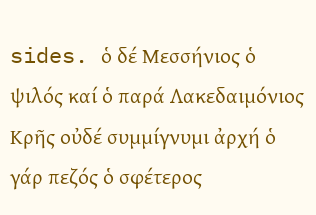sides. ὁ δέ Μεσσήνιος ὁ ψιλός καί ὁ παρά Λακεδαιμόνιος Κρῆς οὐδέ συμμίγνυμι ἀρχή ὁ γάρ πεζός ὁ σφέτερος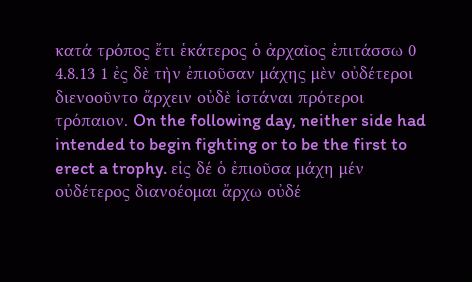κατά τρόπος ἔτι ἑκάτερος ὁ ἀρχαῖος ἐπιτάσσω 0
4.8.13 1 ἐς δὲ τὴν ἐπιοῦσαν μάχης μὲν οὐδέτεροι διενοοῦντο ἄρχειν οὐδὲ ἱστάναι πρότεροι τρόπαιον. On the following day, neither side had intended to begin fighting or to be the first to erect a trophy. εἰς δέ ὁ ἐπιοῦσα μάχη μέν οὐδέτερος διανοέομαι ἄρχω οὐδέ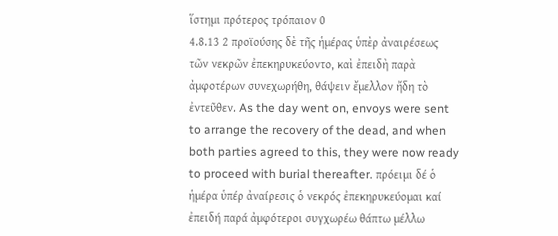ἵστημι πρότερος τρόπαιον 0
4.8.13 2 προϊούσης δὲ τῆς ἡμέρας ὑπὲρ ἀναιρέσεως τῶν νεκρῶν ἐπεκηρυκεύοντο, καὶ ἐπειδὴ παρὰ ἀμφοτέρων συνεχωρήθη, θάψειν ἔμελλον ἤδη τὸ ἐντεῦθεν. As the day went on, envoys were sent to arrange the recovery of the dead, and when both parties agreed to this, they were now ready to proceed with burial thereafter. πρόειμι δέ ὁ ἡμέρα ὑπέρ ἀναίρεσις ὁ νεκρός ἐπεκηρυκεύομαι καί ἐπειδή παρά ἀμφότεροι συγχωρέω θάπτω μέλλω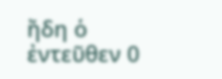ἤδη ὁ ἐντεῦθεν 0